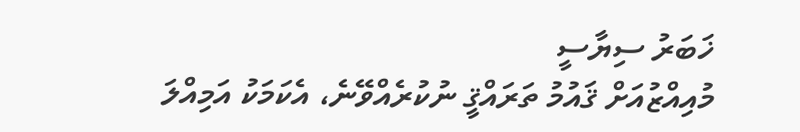ޚަބަރު ސިޔާސީ
މުއިއްޒުއަށް ޤައުމު ތަރައްޤީ ނުކުރެއްވޭނެ، އެކަމަކު އަމިއްލަ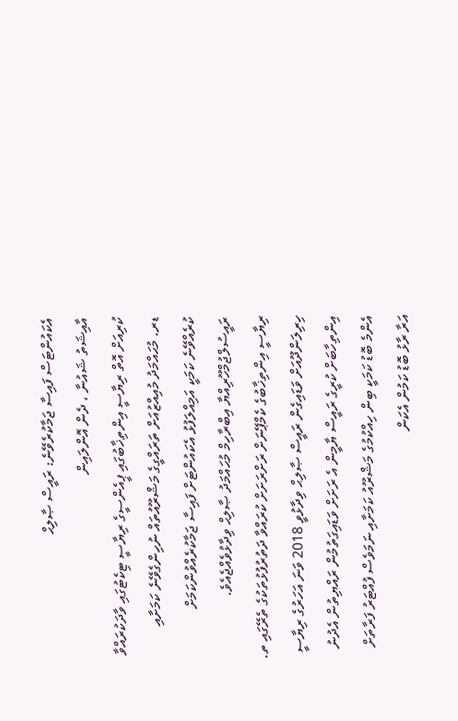އެކައުންޓަސް ފައިސާ ޖަމާކުރެވޭނެ: ރައީސް ޞާލިޙް
އާއިޝަތު ޝައުނާ ، ދެން އޮންލައިން
ކުރިއަށް އޮތް ރިޔާސީ އިންތިޚާބުގައި ޕީއެންސީގެ ރިޔާސީ ޓިކެޓުގައި ވާދަކުރައްވާ ޑރ. މުޙައްމަދު މުއިއްޒުއަށް ތަރައްގީގެ މަޝްރޫއުތައް ނުހިންގެވޭނެ ކަމަށާއި ކުރެއްވޭނެ ކަމަކީ އަމިއްލަފުޅު އެކައުންޓަށް ފައިސާ ޖަމާކުރެއްވުންކަމަށް ރައީސުލްޖުމްހޫރިއްޔާ އިބްރާހިމް މުޙައްމަދު ޞާލިޙް ވިދާޅުވެއްޖެއެވެ.
ރިޔާސީ އިންތިޚާބުގެ ކެމްޕޭނަށް ރަށްރަށަށް ކުރައްވާ ދަތުރުފުޅުތަކުގެ ތެރޭގައި ތ. ހިރިލަންދޫއަށް ވަޑައިގެން ރައީސް ޞާލިޙް ވިދާޅުވީ 2018 ވަނަ އަހަރުގެ ރިޔާސީ އިންތިހާބަށް ކުރީގެ ރައީސް ޔާމީން އެ ރަށަށް ވަޑައިގަތުމުން ރައްޔިތުން އެދުނު އެންމެ ބޮޑު ކަމަކީ ބިން ހިއްކުމުގެ މަޝްރޫއު ކަމަށާއި ނަމަވެސް ފުއްޓަރު ފަރާތަށް އަރާ ރާޅު ބޮޑު ކަމުން އެކަން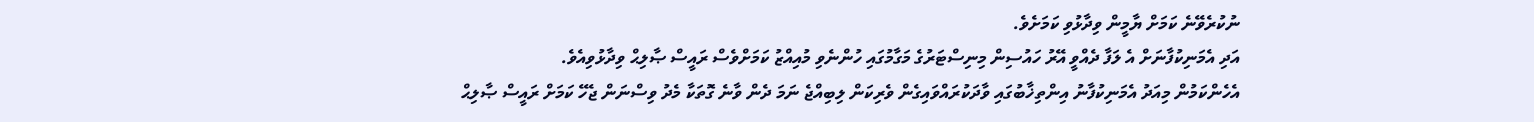ނުކުރެވޭނެ ކަމަށް ޔާމީން ވިދާޅުވި ކަމަށެވެ.
އަދި އެމަނިކުފާނަށް އެ ލަފާ ދެއްވީ އޭރު ހައުސިން މިނިސްޓަރުގެ މަގާމުގައި ހުންނެވި މުއިއްޒު ކަމަށްވެސް ރައީސް ޞާލިޙް ވިދާޅުވިއެވެ.
އެހެންކަމުން މިއަދު އެމަނިކުފާނު އިންތިޚާބުގައި ވާދަކުރައްވައިގެން ވެރިކަން ލިބިއްޖެ ނަމަ ދެން ވާނެ ގޮތަކާ މެދު ވިސްނަން ޖެހޭ ކަމަށް ރައީސް ޞާލިޙް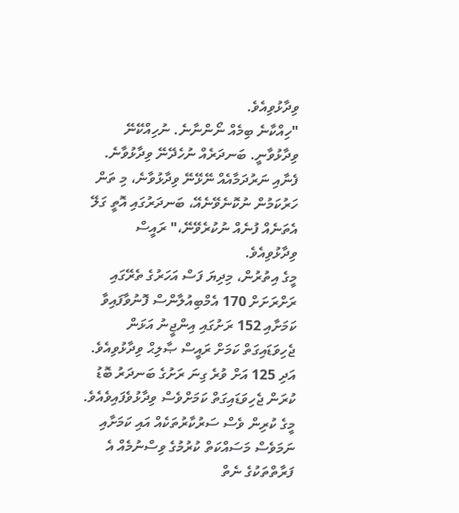ވިދާޅުވިއެވެ.
"ހިއްކާނެ ބިމެއް ނޯންނާނެ. ނުހިއްކޭނޭ ވިދާޅުވާނީ. ބަނދަރެއް ނުހެދޭނޭ ވިދާޅުވާނެ. ފެނާއި ނަރުދަމާއެއް ނޭޅޭނޭ ވިދާޅުވާނެ، މި ތަން ހަރުކަމުން ނުކޮނެވޭނެއޭ، ބަނދަރުގައި އޮތީ ގަލޭ އެތަނެއް ފުނެއް ނުކުރެވޭނޭ،" ރައީސް ވިދާޅުވިއެވެ.
މީގެ އިތުރުން، މިދިޔަ ފަސް އަހަރުގެ ތެރޭގައި ރަށްރަށަށް 170 އެމްބިއުލާންސް ފޮނުވާފައިވާ ކަމަށާއި 152 ރަށުގައި އިންޖީނު އަޅަން ޖެހިވަޑައިގަތް ކަމަށް ރައީސް ޞާލިޙް ވިދާޅުވިއެވެ.
އަދި 125 އަށް ވުރެ ގިނަ ރަށުގެ ބަނދަރު ބޮޑު ކުރަން ޖެހިވަޑައިގަތް ކަމަށްވެސް ވިދާޅުވެފައިވެއެވެ.
މީގެ ކުރިން ވެސް ސަރުކާރުތަކެއް އައި ކަމަށާއި ނަމަވެސް މަސައްކަތް ކުރުމުގެ ވިސްނުމެއް އެ ފަރާތްތަކުގެ ނެތް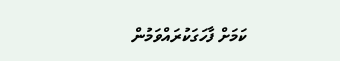ކަމަށް ފާހަގަކުރައްވަމުން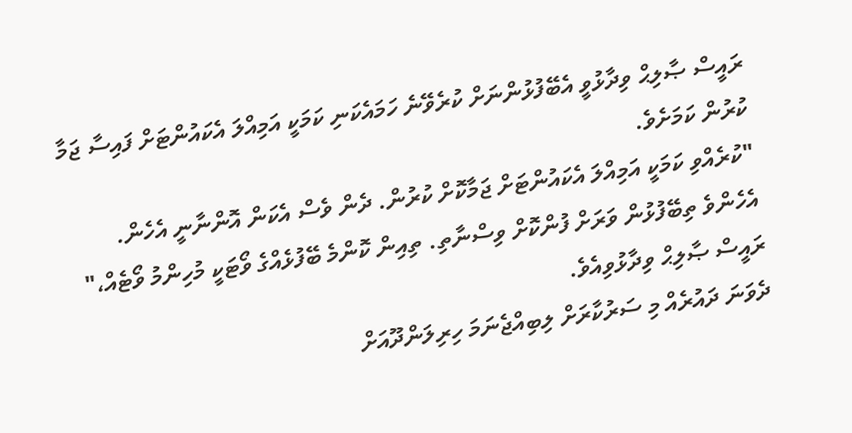ރައީސް ޞާލިޙް ވިދާޅުވީ އެބޭފުޅުންނަށް ކުރެވޭނެ ހަމައެކަނި ކަމަކީ އަމިއްލަ އެކައުންޓަށް ފައިސާ ޖަމާ ކުރުން ކަމަށެވެ.
"ކުރެއްވި ކަމަކީ އަމިއްލަ އެކައުންޓަށް ޖަމާކޮށް ކުރުން. ދެން ވެސް އެކަން އޮންނާނީ އެހެން. އެހެންވެ ތިބޭފުޅުން ވަރަށް ފުންކޮށް ވިސްނާތި. ތިއިން ކޮންމެ ބޭފުޅެއްގެ ވޯޓަކީ މުހިންމު ވޯޓެއް،" ރައީސް ޞާލިޙް ވިދާޅުވިއެވެ.
ދެވަނަ ދައުރެއް މި ސަރުކާރަށް ލިބިއްޖެނަމަ ހިރިލަންދޫއަށް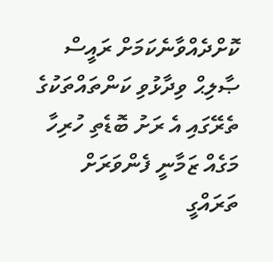ކޮށްދެއްވާނެކަމަށް ރައީސް ޞާލިޙް ވިދާޅުވި ކަންތައްތަކުގެ ތެރޭގައި އެ ރަށު ބޮޑެތި ހުރިހާ މަގެއް ޒަމާނީ ފެންވަރަށް ތަރައްގީ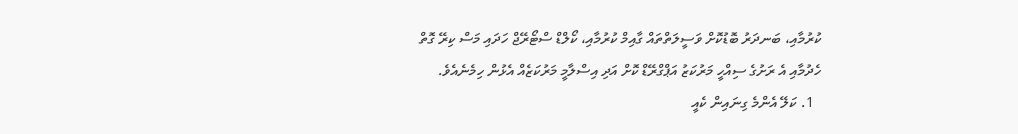ކުރުމާއި، ބަނދަރު ބޮޑުކޮށް ވަސީލަތްތައް ގާއިމް ކުރުމާއި، ކޯލްޑް ސްޓޯރޭޖް ހަދައި މަސް ކިރޭ ގޮތް ހެދުމާއި އެ ރަށުގެ ސިއްހީ މަރުކަޒު އަޕްގްރޭޑް ކޮށް އަދި އިސްލާމީ މަރުކަޒެއް އެޅުން ހިމެނެއެވެ.
  1. ކަލޭ އެންމެ ގިނައިން ކެއީ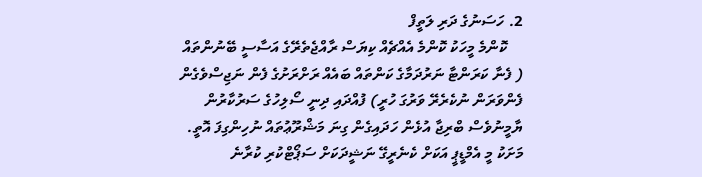2. ހަސަނުގެ ދަރި ލަތީފް
    ކޮންމެ މީހަކު ކޮންމެ އެއްޗެއް ކިޔަސް ރާއްޖެތެރޭގެ އަސާސީ ބޭނުންތައް ( ފެނާ ކަރަންޓާ ނަރުދަމާގެ ކަންތައް ބައެއް ރަށްރަށުގެ ފެން ނަޖިސްވެގެން ފެންވަރަން ނުކެރެރޭ ވަރުގަ ހުރީ) ފުއްދައި ދިނީ ސޯލިހުގެ ސަރުކާރުން ޔާމީނުވެސް ބްރިޖާ އުޅެން ހަދައިގެން ގިނަ މަޝްރޫޢުތައް ނުހިންގިފަ އޮތީ. މަށަކު މީ އެމްޑީޕީ އަކަށް ކެނެރީގޭ ނަޝީދަކަށް ސަޕޯޓްކުރި ކުރާނެ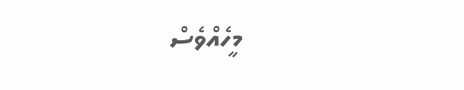މީހެއްވެސް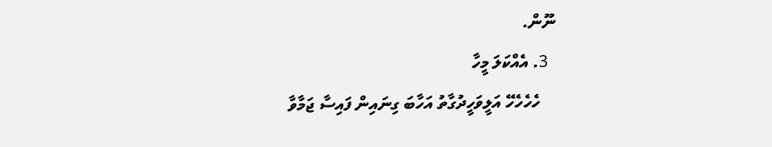ނޫން.
  3. އެއްކަލަ މީހާ
    ހެހެހެހޭ އަލީވަހީދުގާތު އަހާބަ ގިނައިން ފައިސާ ޖަމާވާ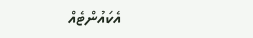އެކައުންޓެއް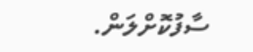ސާފުކޮށްލަން.